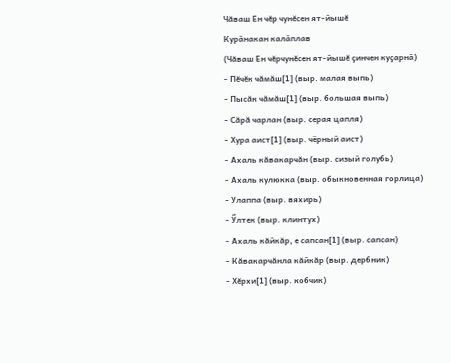Чăваш Ен чĕр чунĕсен ят-йышĕ
Курӑнакан калӑплав
(Чăваш Ен чĕрчунĕсен ят-йышĕ ҫинчен куҫарнӑ)
- Пĕчĕк чăмăш[1] (выр. малая выпь)
- Пысăк чăмăш[1] (выр. большая выпь)
- Сăрă чарлан (выр. серая цапля)
- Хура аист[1] (выр. чёрный аист)
- Ахаль кăвакарчăн (выр. сизый голубь)
- Ахаль кулюкка (выр. обыкновенная горлица)
- Улаппа (выр. вяхирь)
- Ӳлтек (выр. клинтух)
- Ахаль кăйкăр, е сапсан[1] (выр. сапсан)
- Кăвакарчăнла кăйкăр (выр. дербник)
- Хĕрхи[1] (выр. кобчик)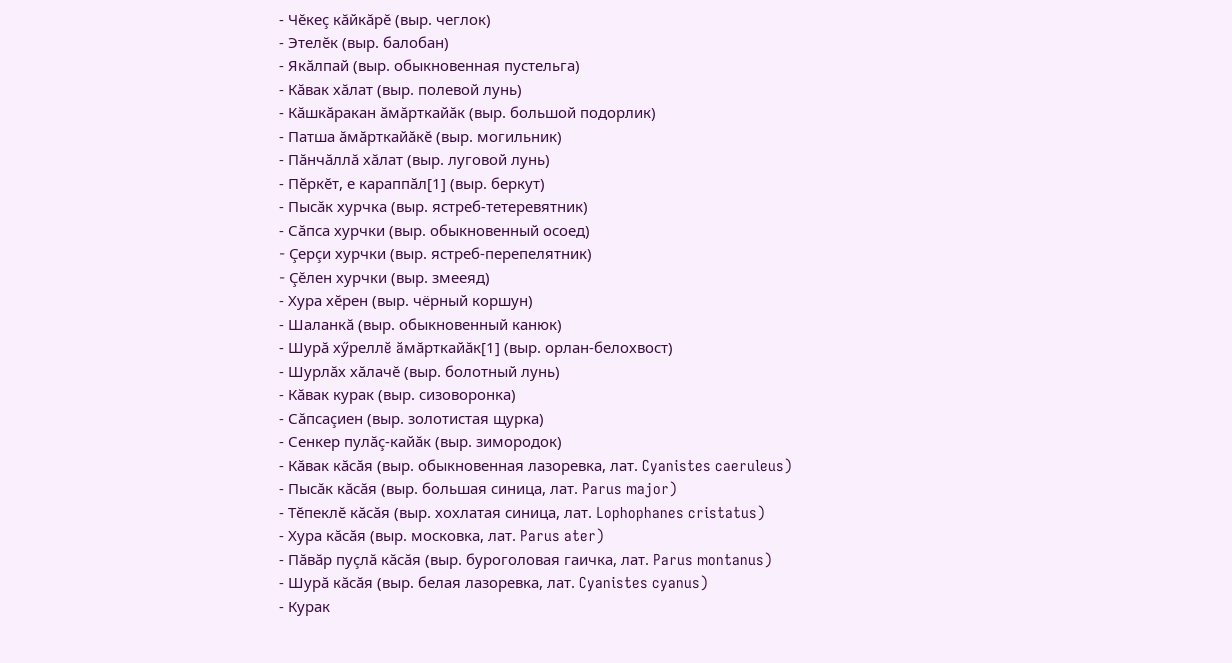- Чĕкеç кăйкăрĕ (выр. чеглок)
- Этелĕк (выр. балобан)
- Якăлпай (выр. обыкновенная пустельга)
- Кăвак хăлат (выр. полевой лунь)
- Кăшкăракан ăмăрткайăк (выр. большой подорлик)
- Патша ăмăрткайăкĕ (выр. могильник)
- Пăнчăллă хăлат (выр. луговой лунь)
- Пĕркĕт, е караппăл[1] (выр. беркут)
- Пысăк хурчка (выр. ястреб-тетеревятник)
- Сăпса хурчки (выр. обыкновенный осоед)
- Çерçи хурчки (выр. ястреб-перепелятник)
- Çĕлен хурчки (выр. змееяд)
- Хура хĕрен (выр. чёрный коршун)
- Шаланкă (выр. обыкновенный канюк)
- Шурă хӳреллĕ ăмăрткайăк[1] (выр. орлан-белохвост)
- Шурлăх хăлачĕ (выр. болотный лунь)
- Кăвак курак (выр. сизоворонка)
- Сăпсаçиен (выр. золотистая щурка)
- Сенкер пулăç-кайăк (выр. зимородок)
- Кăвак кăсăя (выр. обыкновенная лазоревка, лат. Cyanistes caeruleus)
- Пысăк кăсăя (выр. большая синица, лат. Parus major)
- Тĕпеклĕ кăсăя (выр. хохлатая синица, лат. Lophophanes cristatus)
- Хура кăсăя (выр. московка, лат. Parus ater)
- Пăвăр пуçлă кăсăя (выр. буроголовая гаичка, лат. Parus montanus)
- Шурă кăсăя (выр. белая лазоревка, лат. Cyanistes cyanus)
- Курак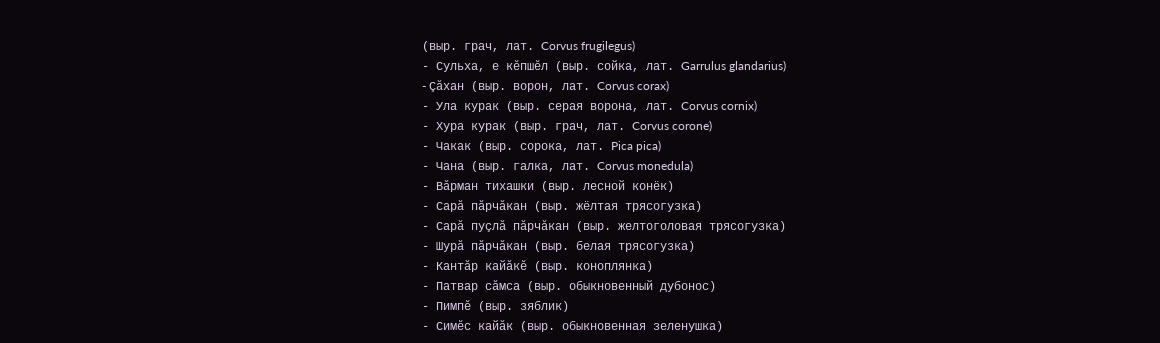(выр. грач, лат. Corvus frugilegus)
- Сульха, е кĕпшĕл (выр. сойка, лат. Garrulus glandarius)
- Çăхан (выр. ворон, лат. Corvus corax)
- Ула курак (выр. серая ворона, лат. Corvus cornix)
- Хура курак (выр. грач, лат. Corvus corone)
- Чакак (выр. сорока, лат. Pica pica)
- Чана (выр. галка, лат. Corvus monedula)
- Вăрман тихашки (выр. лесной конёк)
- Сарă пăрчăкан (выр. жёлтая трясогузка)
- Сарă пуçлă пăрчăкан (выр. желтоголовая трясогузка)
- Шурă пăрчăкан (выр. белая трясогузка)
- Кантăр кайăкĕ (выр. коноплянка)
- Патвар сăмса (выр. обыкновенный дубонос)
- Пимпĕ (выр. зяблик)
- Симĕс кайăк (выр. обыкновенная зеленушка)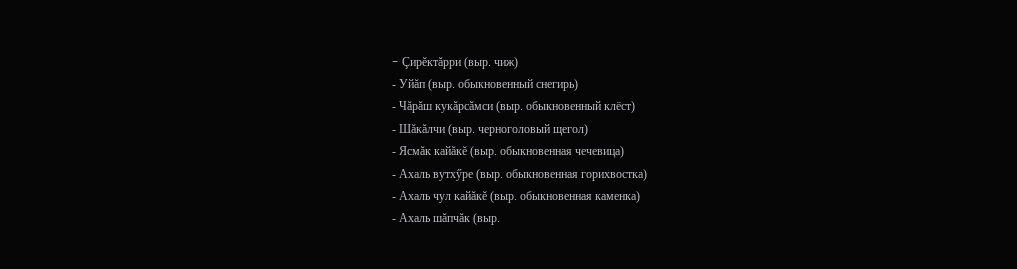- Çирĕктăрри (выр. чиж)
- Уйăп (выр. обыкновенный снегирь)
- Чăрăш кукăрсăмси (выр. обыкновенный клёст)
- Шăкăлчи (выр. черноголовый щегол)
- Ясмăк кайăкĕ (выр. обыкновенная чечевица)
- Ахаль вутхӳре (выр. обыкновенная горихвостка)
- Ахаль чул кайăкĕ (выр. обыкновенная каменка)
- Ахаль шăпчăк (выр.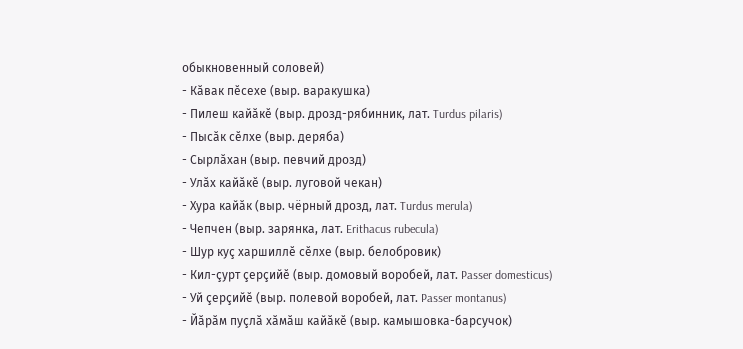обыкновенный соловей)
- Кăвак пĕсехе (выр. варакушка)
- Пилеш кайăкĕ (выр. дрозд-рябинник, лат. Turdus pilaris)
- Пысăк сĕлхе (выр. деряба)
- Сырлăхан (выр. певчий дрозд)
- Улăх кайăкĕ (выр. луговой чекан)
- Хура кайăк (выр. чёрный дрозд, лат. Turdus merula)
- Чепчен (выр. зарянка, лат. Erithacus rubecula)
- Шур куç харшиллĕ сĕлхе (выр. белобровик)
- Кил-çурт çерçийĕ (выр. домовый воробей, лат. Passer domesticus)
- Уй çерçийĕ (выр. полевой воробей, лат. Passer montanus)
- Йăрăм пуçлă хăмăш кайăкĕ (выр. камышовка-барсучок)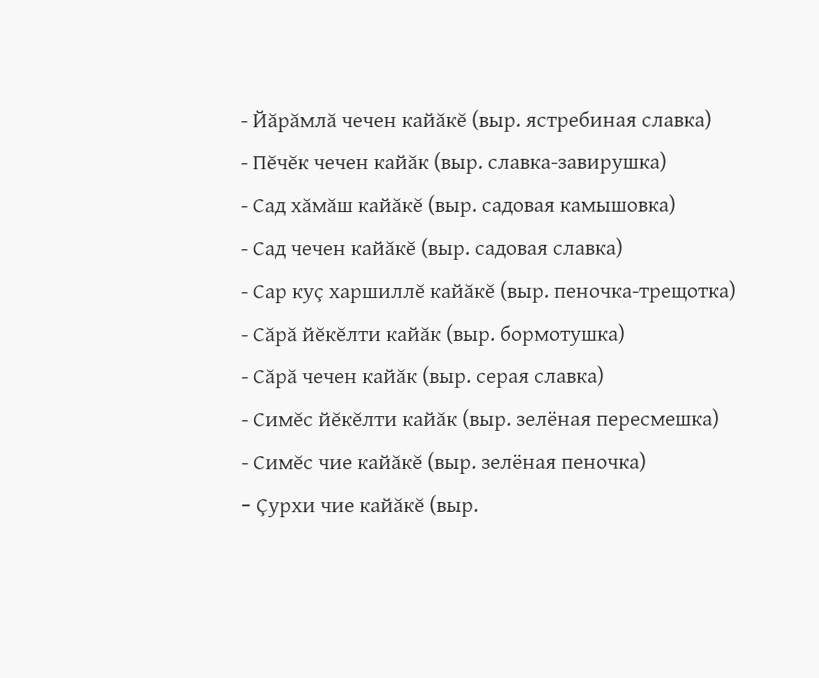- Йăрăмлă чечен кайăкĕ (выр. ястребиная славка)
- Пĕчĕк чечен кайăк (выр. славка-завирушка)
- Сад хăмăш кайăкĕ (выр. садовая камышовка)
- Сад чечен кайăкĕ (выр. садовая славка)
- Сар куç харшиллĕ кайăкĕ (выр. пеночка-трещотка)
- Сăрă йĕкĕлти кайăк (выр. бормотушка)
- Сăрă чечен кайăк (выр. серая славка)
- Симĕс йĕкĕлти кайăк (выр. зелёная пересмешка)
- Симĕс чие кайăкĕ (выр. зелёная пеночка)
- Çурхи чие кайăкĕ (выр.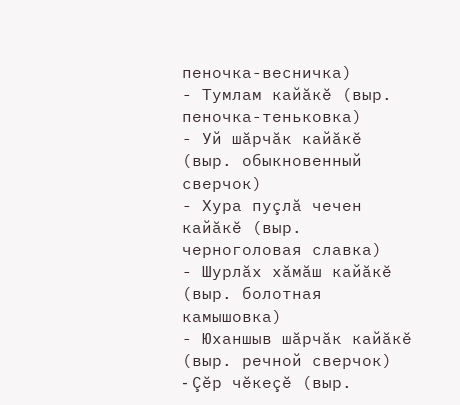пеночка-весничка)
- Тумлам кайăкĕ (выр. пеночка-теньковка)
- Уй шăрчăк кайăкĕ (выр. обыкновенный сверчок)
- Хура пуçлă чечен кайăкĕ (выр. черноголовая славка)
- Шурлăх хăмăш кайăкĕ (выр. болотная камышовка)
- Юханшыв шăрчăк кайăкĕ (выр. речной сверчок)
- Çĕр чĕкеçĕ (выр.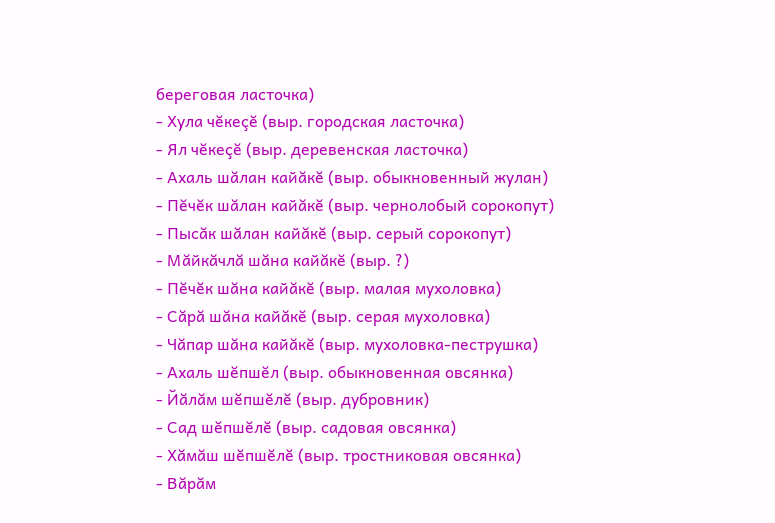береговая ласточка)
- Хула чĕкеçĕ (выр. городская ласточка)
- Ял чĕкеçĕ (выр. деревенская ласточка)
- Ахаль шăлан кайăкĕ (выр. обыкновенный жулан)
- Пĕчĕк шăлан кайăкĕ (выр. чернолобый сорокопут)
- Пысăк шăлан кайăкĕ (выр. серый сорокопут)
- Мăйкăчлă шăна кайăкĕ (выр. ?)
- Пĕчĕк шăна кайăкĕ (выр. малая мухоловка)
- Сăрă шăна кайăкĕ (выр. серая мухоловка)
- Чăпар шăна кайăкĕ (выр. мухоловка-пеструшка)
- Ахаль шĕпшĕл (выр. обыкновенная овсянка)
- Йăлăм шĕпшĕлĕ (выр. дубровник)
- Сад шĕпшĕлĕ (выр. садовая овсянка)
- Хăмăш шĕпшĕлĕ (выр. тростниковая овсянка)
- Вăрăм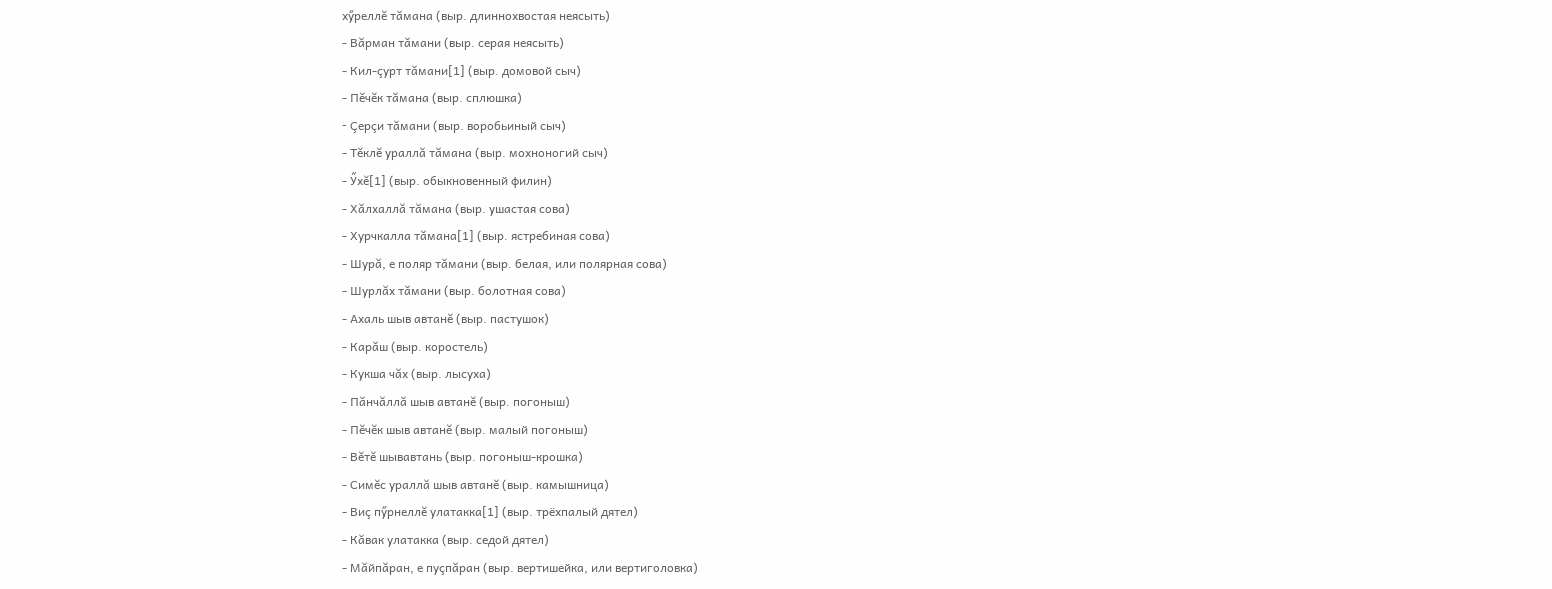хӳреллĕ тăмана (выр. длиннохвостая неясыть)
- Вăрман тăмани (выр. серая неясыть)
- Кил-çурт тăмани[1] (выр. домовой сыч)
- Пĕчĕк тăмана (выр. сплюшка)
- Çерçи тăмани (выр. воробьиный сыч)
- Тĕклĕ ураллă тăмана (выр. мохноногий сыч)
- Ӳхĕ[1] (выр. обыкновенный филин)
- Хăлхаллă тăмана (выр. ушастая сова)
- Хурчкалла тăмана[1] (выр. ястребиная сова)
- Шурă, е поляр тăмани (выр. белая, или полярная сова)
- Шурлăх тăмани (выр. болотная сова)
- Ахаль шыв автанĕ (выр. пастушок)
- Карăш (выр. коростель)
- Кукша чăх (выр. лысуха)
- Пăнчăллă шыв автанĕ (выр. погоныш)
- Пĕчĕк шыв автанĕ (выр. малый погоныш)
- Вĕтĕ шывавтань (выр. погоныш-крошка)
- Симĕс ураллă шыв автанĕ (выр. камышница)
- Виç пӳрнеллĕ улатакка[1] (выр. трёхпалый дятел)
- Кăвак улатакка (выр. седой дятел)
- Мăйпăран, е пуçпăран (выр. вертишейка, или вертиголовка)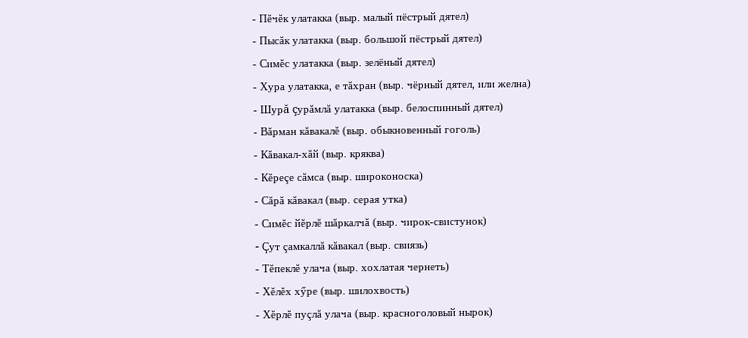- Пĕчĕк улатакка (выр. малый пёстрый дятел)
- Пысăк улатакка (выр. большой пёстрый дятел)
- Симĕс улатакка (выр. зелёный дятел)
- Хура улатакка, е тăхран (выр. чёрный дятел, или желна)
- Шурă çурăмлă улатакка (выр. белоспинный дятел)
- Вăрман кăвакалĕ (выр. обыкновенный гоголь)
- Кăвакал-хăй (выр. кряква)
- Кĕреçе сăмса (выр. широконоска)
- Сăрă кăвакал (выр. серая утка)
- Симĕс йĕрлĕ шăркалчă (выр. чирок-свистунок)
- Çут çамкаллă кăвакал (выр. свиязь)
- Тĕпеклĕ улача (выр. хохлатая чернеть)
- Хĕлĕх хӳре (выр. шилохвость)
- Хĕрлĕ пуçлă улача (выр. красноголовый нырок)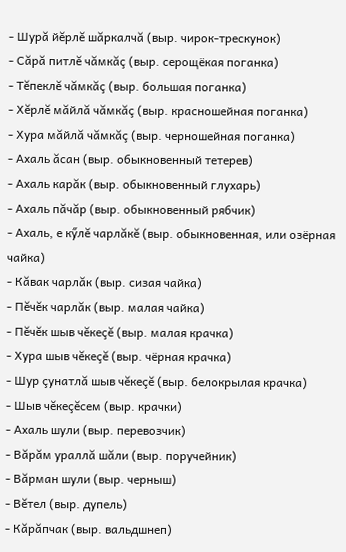- Шурă йĕрлĕ шăркалчă (выр. чирок-трескунок)
- Сăрă питлĕ чăмкăç (выр. серощёкая поганка)
- Тĕпеклĕ чăмкăç (выр. большая поганка)
- Хĕрлĕ мăйлă чăмкăç (выр. красношейная поганка)
- Хура мăйлă чăмкăç (выр. черношейная поганка)
- Ахаль ăсан (выр. обыкновенный тетерев)
- Ахаль карăк (выр. обыкновенный глухарь)
- Ахаль пăчăр (выр. обыкновенный рябчик)
- Ахаль, е кӳлĕ чарлăкĕ (выр. обыкновенная, или озёрная чайка)
- Кăвак чарлăк (выр. сизая чайка)
- Пĕчĕк чарлăк (выр. малая чайка)
- Пĕчĕк шыв чĕкеçĕ (выр. малая крачка)
- Хура шыв чĕкеçĕ (выр. чёрная крачка)
- Шур çунатлă шыв чĕкеçĕ (выр. белокрылая крачка)
- Шыв чĕкеçĕсем (выр. крачки)
- Ахаль шули (выр. перевозчик)
- Вăрăм ураллă шăли (выр. поручейник)
- Вăрман шули (выр. черныш)
- Вĕтел (выр. дупель)
- Кăрăпчак (выр. вальдшнеп)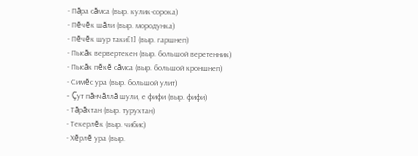- Пăра сăмса (выр. кулик-сорока)
- Пĕчĕк шăли (выр. мородунка)
- Пĕчĕк шур таки[1] (выр. гаршнеп)
- Пысăк вервертекен (выр. большой веретенник)
- Пысăк пĕкĕ сăмса (выр. большой кроншнеп)
- Симĕс ура (выр. большой улит)
- Çут пăнчăллă шули, е фифи (выр. фифи)
- Тăрăхтан (выр. турухтан)
- Текерлĕк (выр. чибис)
- Хĕрлĕ ура (выр.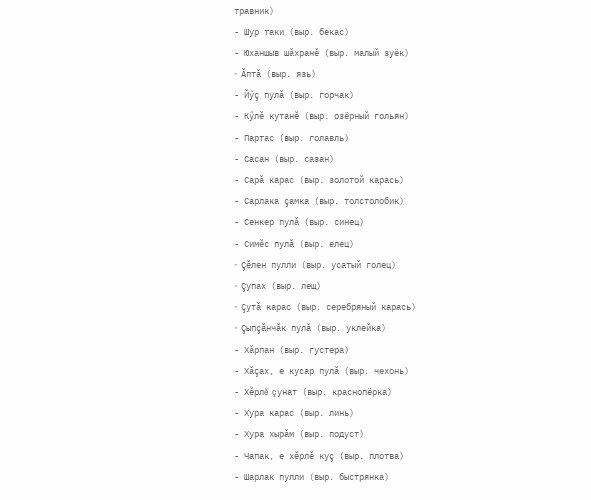травник)
- Шур таки (выр. бекас)
- Юханшыв шăхранĕ (выр. малый зуёк)
- Ăптă (выр. язь)
- Йӳç пулă (выр. горчак)
- Кӳлĕ кутанĕ (выр. озёрный гольян)
- Партас (выр. голавль)
- Сасан (выр. сазан)
- Сарă карас (выр. золотой карась)
- Сарлака çамка (выр. толстолобик)
- Сенкер пулă (выр. синец)
- Симĕс пулă (выр. елец)
- Çĕлен пулли (выр. усатый голец)
- Çупах (выр. лещ)
- Çутă карас (выр. серебряный карась)
- Çыпçăнчăк пулă (выр. уклейка)
- Хăрпан (выр. густера)
- Хăçах, е кусар пулă (выр. чехонь)
- Хĕрлĕ çунат (выр. краснопёрка)
- Хура карас (выр. линь)
- Хура хырăм (выр. подуст)
- Чапак, е хĕрлĕ куç (выр. плотва)
- Шарлак пулли (выр. быстрянка)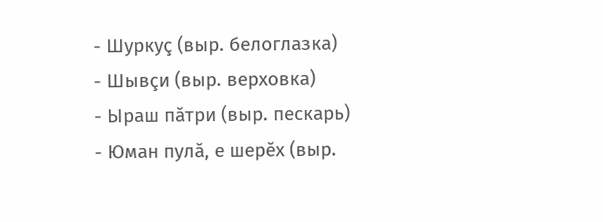- Шуркуç (выр. белоглазка)
- Шывçи (выр. верховка)
- Ыраш пăтри (выр. пескарь)
- Юман пулă, е шерĕх (выр.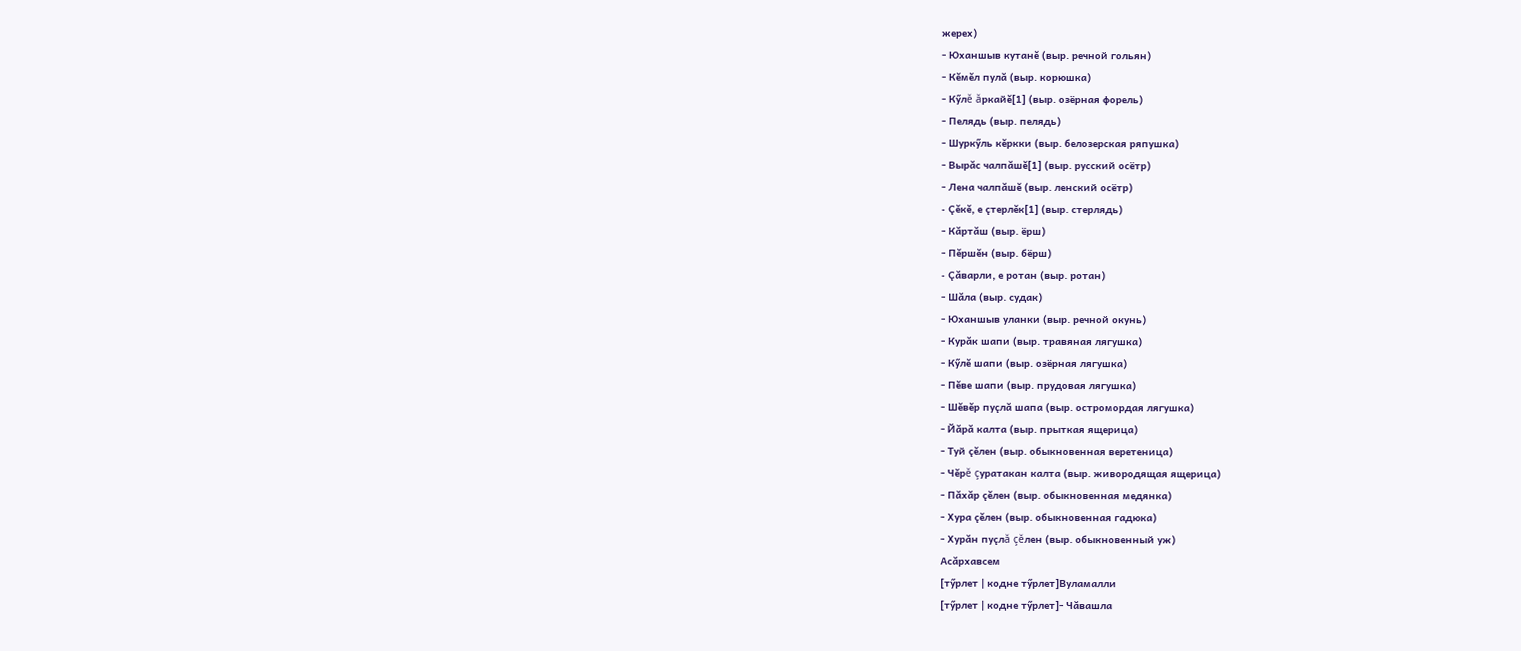жерех)
- Юханшыв кутанĕ (выр. речной гольян)
- Кĕмĕл пулă (выр. корюшка)
- Кӳлĕ ăркайĕ[1] (выр. озёрная форель)
- Пелядь (выр. пелядь)
- Шуркӳль кĕркки (выр. белозерская ряпушка)
- Вырăс чалпăшĕ[1] (выр. русский осётр)
- Лена чалпăшĕ (выр. ленский осётр)
- Çĕкĕ, е çтерлĕк[1] (выр. стерлядь)
- Кăртăш (выр. ёрш)
- Пĕршĕн (выр. бёрш)
- Çăварли, е ротан (выр. ротан)
- Шăла (выр. судак)
- Юханшыв уланки (выр. речной окунь)
- Курăк шапи (выр. травяная лягушка)
- Кӳлĕ шапи (выр. озёрная лягушка)
- Пĕве шапи (выр. прудовая лягушка)
- Шĕвĕр пуçлă шапа (выр. остромордая лягушка)
- Йăрă калта (выр. прыткая ящерица)
- Туй çĕлен (выр. обыкновенная веретеница)
- Чĕрĕ çуратакан калта (выр. живородящая ящерица)
- Пăхăр çĕлен (выр. обыкновенная медянка)
- Хура çĕлен (выр. обыкновенная гадюка)
- Хурăн пуçлă çĕлен (выр. обыкновенный уж)
Асăрхавсем
[тӳрлет | кодне тӳрлет]Вуламалли
[тӳрлет | кодне тӳрлет]- Чăвашла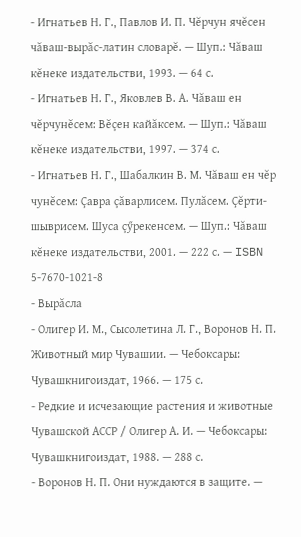- Игнатьев Н. Г., Павлов И. П. Чĕрчун ячĕсен чăваш-вырăс-латин словарĕ. — Шуп.: Чăваш кĕнеке издательстви, 1993. — 64 с.
- Игнатьев Н. Г., Яковлев В. А. Чăваш ен чĕрчунĕсем: Вĕçен кайăксем. — Шуп.: Чăваш кĕнеке издательстви, 1997. — 374 с.
- Игнатьев Н. Г., Шабалкин В. М. Чăваш ен чĕр чунĕсем: Çавра çăварлисем. Пулăсем. Çĕрти-шыврисем. Шуса çӳрекенсем. — Шуп.: Чăваш кĕнеке издательстви, 2001. — 222 с. — ISBN 5-7670-1021-8
- Вырăсла
- Олигер И. М., Сысолетина Л. Г., Воронов Н. П. Животный мир Чувашии. — Чебоксары: Чувашкнигоиздат, 1966. — 175 с.
- Редкие и исчезающие растения и животные Чувашской АССР / Олигер А. И. — Чебоксары: Чувашкнигоиздат, 1988. — 288 с.
- Воронов Н. П. Они нуждаются в защите. —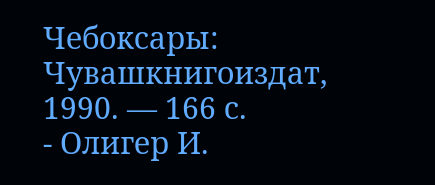Чебоксары: Чувашкнигоиздат, 1990. — 166 с.
- Олигер И.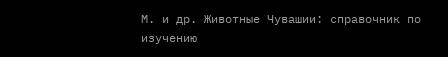М. и др. Животные Чувашии: справочник по изучению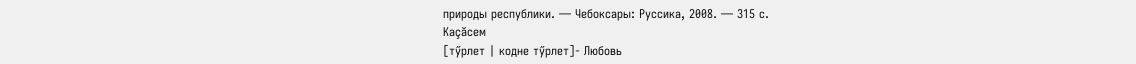природы республики. — Чебоксары: Руссика, 2008. — 315 с.
Каçăсем
[тӳрлет | кодне тӳрлет]- Любовь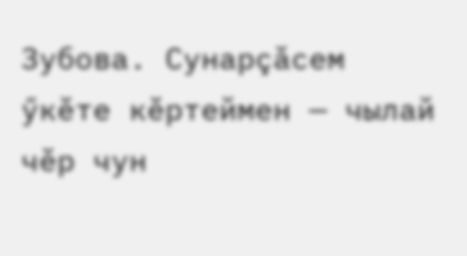Зубова. Сунарçăсем ӳкĕте кĕртеймен — чылай чĕр чун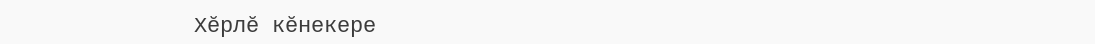Хĕрлĕ кĕнекере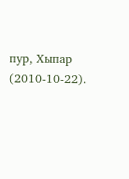пур, Хыпар (2010-10-22).